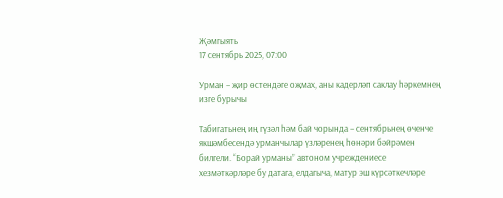Җәмгыять
17 сентябрь 2025, 07:00

Урман – җир өстендәге оҗмах, аны кадерләп саклау һәркемнең изге бурычы

Табигатьнең иң гүзәл һәм бай чорында – сентябрьнең өченче якшәмбесендә урманчылар үзләренең һөнәри бәйрәмен билгели. “Борай урманы” автоном учреждениесе хезмәткәрләре бу датага, елдагыча, матур эш күрсәткечләре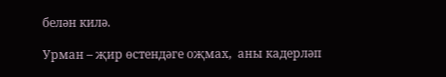белән килә.

Урман – җир өстендәге оҗмах,  аны кадерләп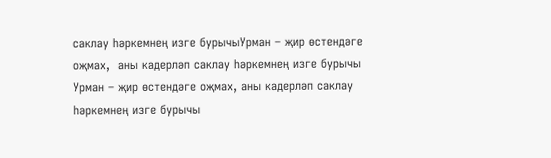саклау һәркемнең изге бурычыУрман – җир өстендәге оҗмах,  аны кадерләп саклау һәркемнең изге бурычы
Урман – җир өстендәге оҗмах, аны кадерләп саклау һәркемнең изге бурычы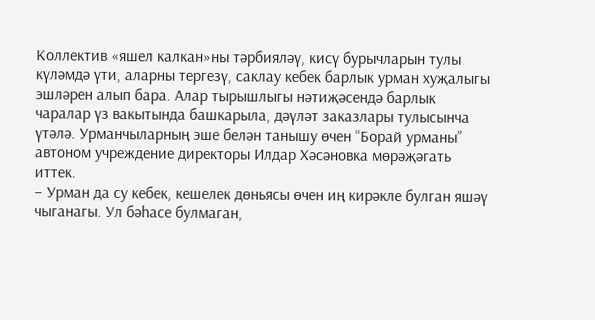Коллектив «яшел калкан»ны тәрбияләү, кисү бурычларын тулы күләмдә үти, аларны тергезү, саклау кебек барлык урман хуҗалыгы эшләрен алып бара. Алар тырышлыгы нәтиҗәсендә барлык чаралар үз вакытында башкарыла, дәүләт заказлары тулысынча үтәлә. Урманчыларның эше белән танышу өчен “Борай урманы” автоном учреждение директоры Илдар Хәсәновка мөрәҗәгать иттек.
– Урман да су кебек, кешелек дөньясы өчен иң кирәкле булган яшәү чыганагы. Ул бәһасе булмаган,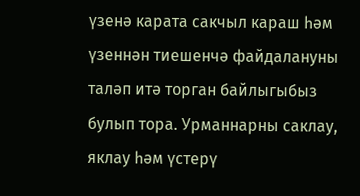үзенә карата сакчыл караш һәм үзеннән тиешенчә файдалануны таләп итә торган байлыгыбыз булып тора. Урманнарны саклау, яклау һәм үстерү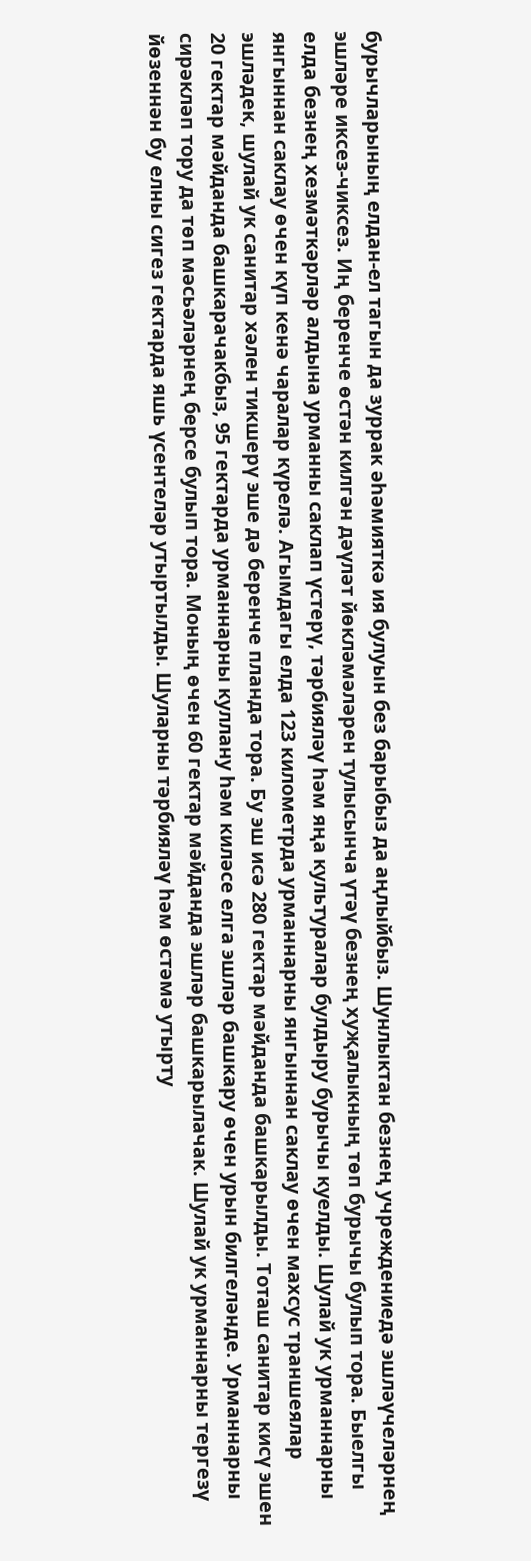бурычларының елдан-ел тагын да зуррак әһәмияткә ия булуын без барыбыз да аңлыйбыз. Шунлыктан безнең учреждениедә эшләүчеләрнең эшләре иксез-чиксез. Иң беренче өстән килгән дәүләт йөкләмәләрен тулысынча үтәү безнең хуҗалыкның төп бурычы булып тора. Быелгы елда безнең хезмәткәрләр алдына урманны саклап үстерү, тәрбияләү һәм яңа культуралар булдыру бурычы куелды. Шулай ук урманнарны янгыннан саклау өчен күп кенә чаралар күрелә. Агымдагы елда 123 километрда урманнарны янгыннан саклау өчен махсус траншеялар эшләдек, шулай ук санитар хәлен тикшерү эше дә беренче планда тора. Бу эш исә 280 гектар мәйданда башкарылды. Тоташ санитар кисү эшен 20 гектар мәйданда башкарачакбыз, 95 гектарда урманнарны куллану һәм киләсе елга эшләр башкару өчен урын билгеләнде. Урманнарны сирәкләп тору да төп мәсьәләрнең берсе булып тора. Моның өчен 60 гектар мәйданда эшләр башкарылачак. Шулай ук урманнарны тергезү йөзеннән бу елны сигез гектарда яшь үсентеләр утыртылды. Шуларны тәрбияләү һәм өстәмә утырту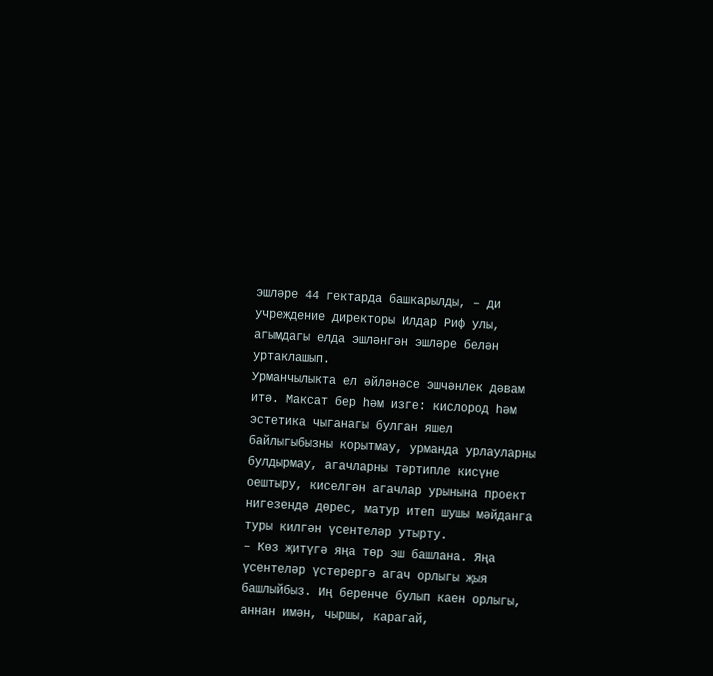эшләре 44 гектарда башкарылды, – ди учреждение директоры Илдар Риф улы, агымдагы елда эшләнгән эшләре белән уртаклашып.
Урманчылыкта ел әйләнәсе эшчәнлек дәвам итә. Максат бер һәм изге: кислород һәм эстетика чыганагы булган яшел байлыгыбызны корытмау, урманда урлауларны булдырмау, агачларны тәртипле кисүне оештыру, киселгән агачлар урынына проект нигезендә дөрес, матур итеп шушы мәйданга туры килгән үсентеләр утырту.
– Көз җитүгә яңа төр эш башлана. Яңа үсентеләр үстерергә агач орлыгы җыя башлыйбыз. Иң беренче булып каен орлыгы, аннан имән, чыршы, карагай,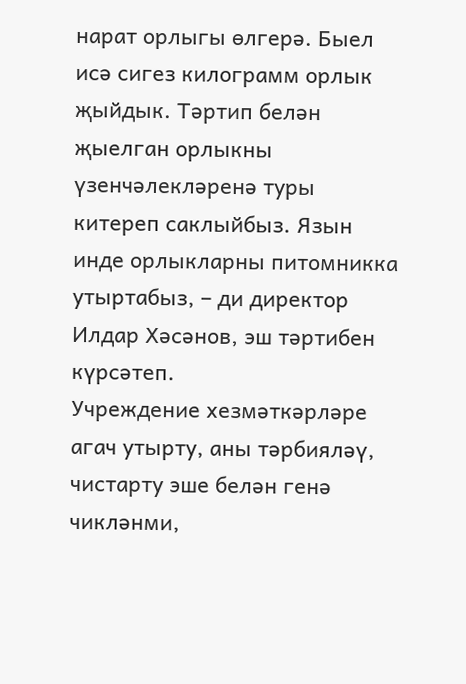нарат орлыгы өлгерә. Быел исә сигез килограмм орлык җыйдык. Тәртип белән җыелган орлыкны үзенчәлекләренә туры китереп саклыйбыз. Язын инде орлыкларны питомникка утыртабыз, – ди директор Илдар Хәсәнов, эш тәртибен күрсәтеп.
Учреждение хезмәткәрләре агач утырту, аны тәрбияләү, чистарту эше белән генә чикләнми,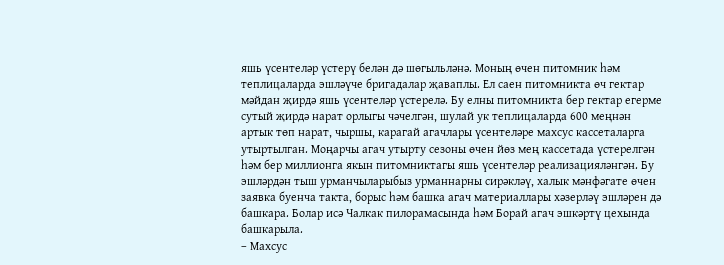яшь үсентеләр үстерү белән дә шөгыльләнә. Моның өчен питомник һәм теплицаларда эшләүче бригадалар җаваплы. Ел саен питомникта өч гектар мәйдан җирдә яшь үсентеләр үстерелә. Бу елны питомникта бер гектар егерме сутый җирдә нарат орлыгы чәчелгән, шулай ук теплицаларда 600 меңнән артык төп нарат, чыршы, карагай агачлары үсентеләре махсус кассеталарга утыртылган. Моңарчы агач утырту сезоны өчен йөз мең кассетада үстерелгән һәм бер миллионга якын питомниктагы яшь үсентеләр реализацияләнгән. Бу эшләрдән тыш урманчыларыбыз урманнарны сирәкләү, халык мәнфәгате өчен заявка буенча такта, борыс һәм башка агач материаллары хәзерләү эшләрен дә башкара. Болар исә Чалкак пилорамасында һәм Борай агач эшкәртү цехында башкарыла.
– Махсус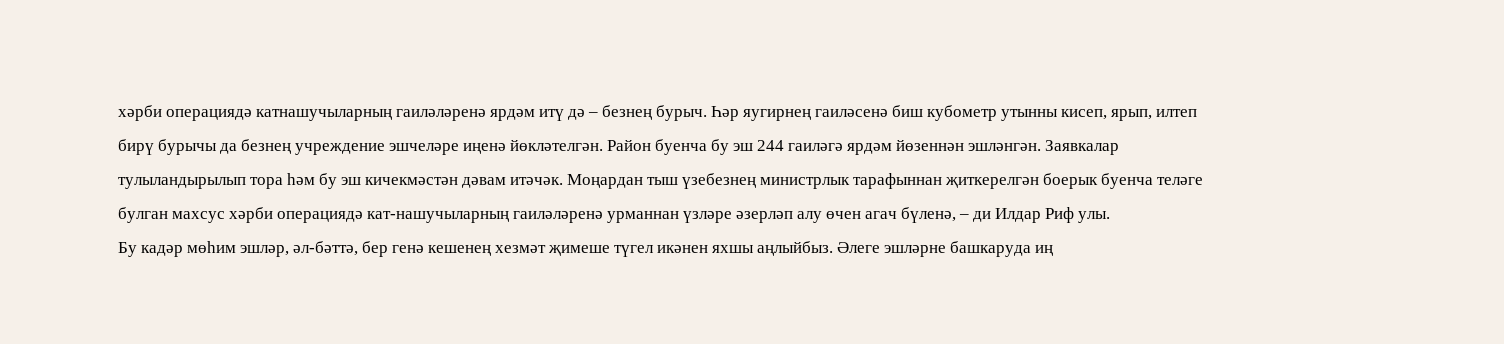хәрби операциядә катнашучыларның гаиләләренә ярдәм итү дә – безнең бурыч. Һәр яугирнең гаиләсенә биш кубометр утынны кисеп, ярып, илтеп бирү бурычы да безнең учреждение эшчеләре иңенә йөкләтелгән. Район буенча бу эш 244 гаиләгә ярдәм йөзеннән эшләнгән. Заявкалар тулыландырылып тора һәм бу эш кичекмәстән дәвам итәчәк. Моңардан тыш үзебезнең министрлык тарафыннан җиткерелгән боерык буенча теләге булган махсус хәрби операциядә кат-нашучыларның гаиләләренә урманнан үзләре әзерләп алу өчен агач бүленә, – ди Илдар Риф улы.
Бу кадәр мөһим эшләр, әл-бәттә, бер генә кешенең хезмәт җимеше түгел икәнен яхшы аңлыйбыз. Әлеге эшләрне башкаруда иң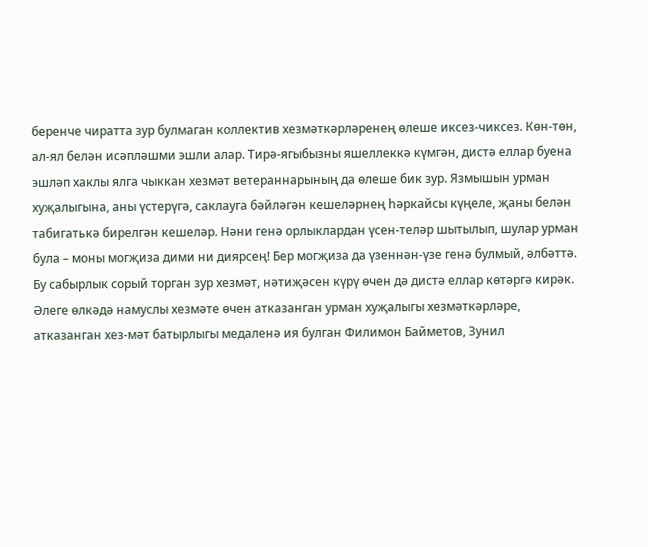беренче чиратта зур булмаган коллектив хезмәткәрләренең өлеше иксез-чиксез. Көн-төн, ал-ял белән исәпләшми эшли алар. Тирә-ягыбызны яшеллеккә күмгән, дистә еллар буена эшләп хаклы ялга чыккан хезмәт ветераннарының да өлеше бик зур. Язмышын урман хуҗалыгына, аны үстерүгә, саклауга бәйләгән кешеләрнең һәркайсы күңеле, җаны белән табигатькә бирелгән кешеләр. Нәни генә орлыклардан үсен-теләр шытылып, шулар урман була – моны могҗиза дими ни диярсең! Бер могҗиза да үзеннән-үзе генә булмый, әлбәттә. Бу сабырлык сорый торган зур хезмәт, нәтиҗәсен күрү өчен дә дистә еллар көтәргә кирәк. Әлеге өлкәдә намуслы хезмәте өчен атказанган урман хуҗалыгы хезмәткәрләре, атказанган хез-мәт батырлыгы медаленә ия булган Филимон Байметов, Зунил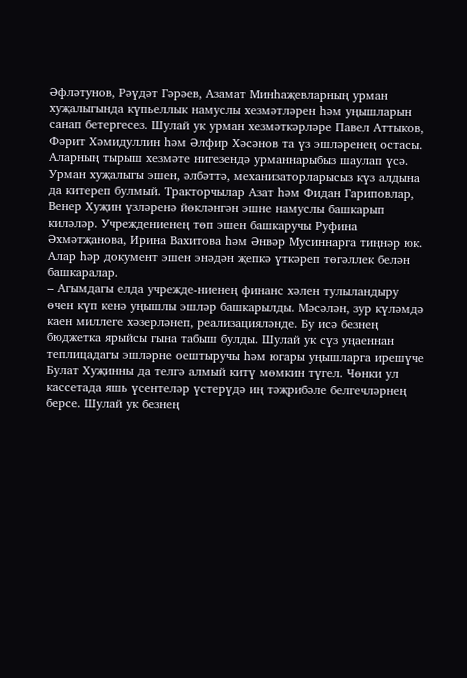Әфләтунов, Рәүдәт Гәрәев, Азамат Минһаҗевларның урман хуҗалыгында күпьеллык намуслы хезмәтләрен һәм уңышларын санап бетергесез. Шулай ук урман хезмәткәрләре Павел Аттыков, Фәрит Хәмидуллин һәм Әлфир Хәсәнов та үз эшләренең остасы. Аларның тырыш хезмәте нигезендә урманнарыбыз шаулап үсә. Урман хуҗалыгы эшен, әлбәттә, механизаторларысыз күз алдына да китереп булмый. Тракторчылар Азат һәм Фидан Гариповлар, Венер Хуҗин үзләренә йөкләнгән эшне намуслы башкарып киләләр. Учреждениенең төп эшен башкаручы Руфина Әхмәтҗанова, Ирина Вахитова һәм Әнвәр Мусиннарга тиңнәр юк. Алар һәр документ эшен энәдән җепкә үткәреп төгәллек белән башкаралар.
– Агымдагы елда учрежде-ниенең финанс хәлен тулыландыру өчен күп кенә уңышлы эшләр башкарылды. Мәсәлән, зур күләмдә каен миллеге хәзерләнеп, реализацияләнде. Бу исә безнең бюджетка ярыйсы гына табыш булды. Шулай ук сүз уңаеннан теплицадагы эшләрне оештыручы һәм югары уңышларга ирешүче Булат Хуҗинны да телгә алмый китү мөмкин түгел. Чөнки ул кассетада яшь үсентеләр үстерүдә иң тәҗрибәле белгечләрнең берсе. Шулай ук безнең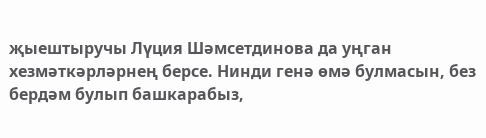җыештыручы Лүция Шәмсетдинова да уңган хезмәткәрләрнең берсе. Нинди генә өмә булмасын, без бердәм булып башкарабыз,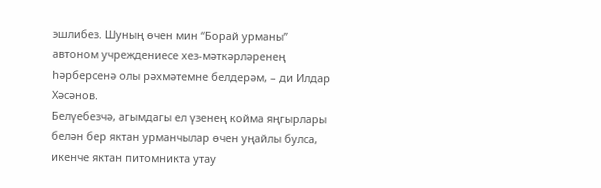эшлибез. Шуның өчен мин “Борай урманы” автоном учреждениесе хез-мәткәрләренең һәрберсенә олы рәхмәтемне белдерәм, – ди Илдар Хәсәнов.
Белүебезчә, агымдагы ел үзенең койма яңгырлары белән бер яктан урманчылар өчен уңайлы булса, икенче яктан питомникта утау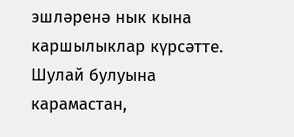эшләренә нык кына каршылыклар күрсәтте. Шулай булуына карамастан,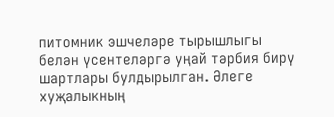питомник эшчеләре тырышлыгы белән үсентеләргә уңай тәрбия бирү шартлары булдырылган. Әлеге хуҗалыкның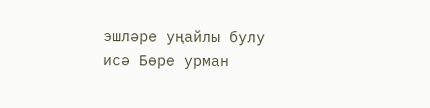эшләре уңайлы булу исә Бөре урман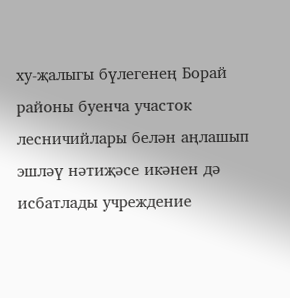ху-җалыгы бүлегенең Борай районы буенча участок лесничийлары белән аңлашып эшләү нәтиҗәсе икәнен дә исбатлады учреждение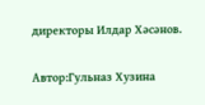директоры Илдар Хәсәнов.

Автор:Гульназ Хузина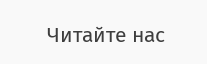Читайте нас